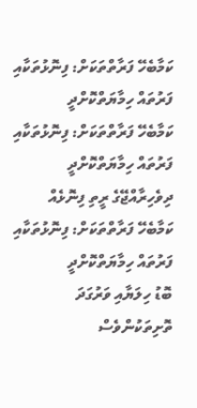ކަމާބެހޭ ފަރާތްތަކަށް: ފިނޮޅުތަކާއި ފަރުތައް ހިމާޔަތްކޮށްދީ
ކަމާބެހޭ ފަރާތްތަކަށް: ފިނޮޅުތަކާއި ފަރުތައް ހިމާޔަތްކޮށްދީ
ދިވެހިރާއްޖޭގެ ރީތި ފިނޮޅެއް
ކަމާބެހޭ ފަރާތްތަކަށް: ފިނޮޅުތަކާއި ފަރުތައް ހިމާޔަތްކޮށްދީ
ބޮޑު ހިލަޔާއި ވަރުގަދަ ތޮށިތަކުންވެސް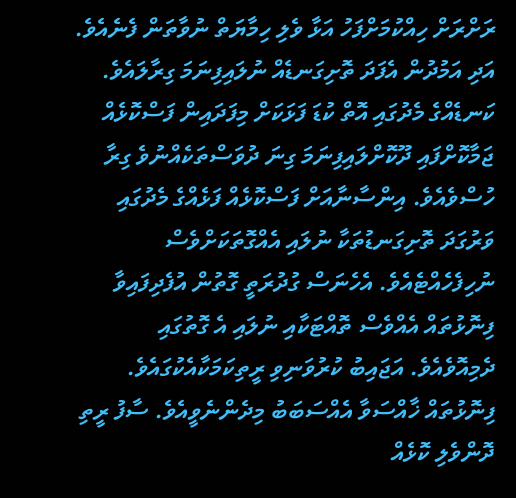ރަށްރަށް ހިއްކުމަށްފަހު އަޅާ ވެލި ހިމާޔަތް ނުވާތަން ފެނެއެވެ. އަދި އަމުދުން އެފަދަ ތޮށިގަނޑެއް ނުލައިފިނަމަ ގިރާލައެވެ. ކަނޑެއްގެ މެދުގައި އޮތް ކުޑަ ފަޅަކަށް މިފަދައިން ފަސްކޮޅެއް ޖަމާކޮށްފައި ދޫކޮށްލައިފިނަމަ ގިނަ ދުވަސްތަކެއްނުވެ ގިރާ ހުސްވެއެވެ. އިންސާނާއަށް ފަސްކޮޅެއް ފަޅެއްގެ މެދުގައި ވަރުގަދަ ތޮށިގަނޑުތަކާ ނުލައި އެއްގޮތަކަށްވެސް ނުހިފެހެއްޓެއެވެ. އެހެނަސް ގުދުރަތީ ގޮތުން އުފެދިފައިވާ ފިނޮޅުތައް އެއްވެސް ތޮއްޓަކާއި ނުލައި އެ ގޮތުގައި ދެމިއޮވެއެވެ. އަޖައިބު ކުރުވަނިވި ރީތިކަމަކާއެކުގައެވެ.
ފިނޮޅުތައް ޚާއްސަވާ އެއްސަބަބު މިދެންނެވީއެވެ. ސާފު ރީތި ދޮންވެލި ކޮޅެއް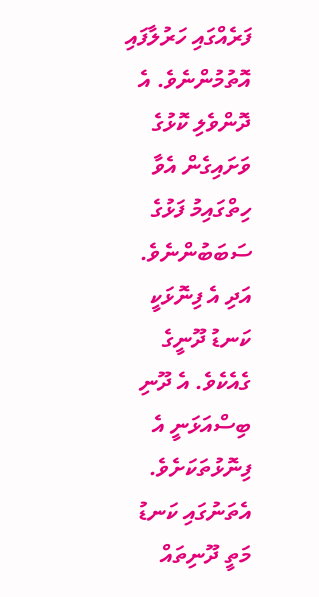ފަރެއްގައި ހަރުލާފައި އޮތުމުންނެވެ. އެ ދޮންވެލި ކޮޅުގެ ވަށައިގެން އެވާ ހިތްގައިމު ފަޅުގެ ސަބަބުންނެވެ. އަދި އެ ފިނޮޅަކީ ކަނޑު ދޫނީގެ ގެއެކެވެ. އެ ދޫނި ބިސްއަޅަނީ އެ ފިނޮޅުތަކަށެވެ. އެތަނުގައި ކަނޑު މަތީ ދޫނިތައް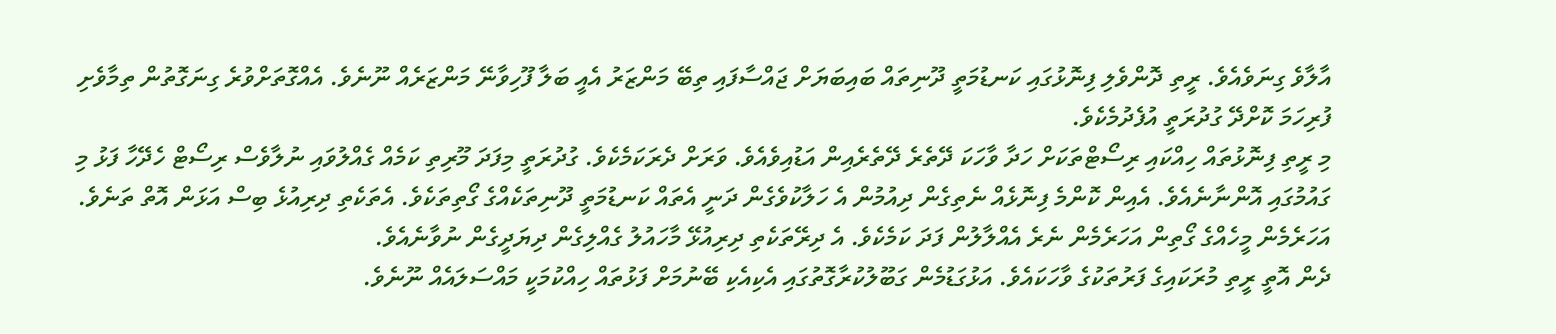އާލާވެ ގިނަވެއެވެ. ރީތި ދޮންވެލި ފިނޮޅުގައި ކަނޑުމަތީ ދޫނިތައް ބައިބަޔަށް ޖައްސާފައި ތިބޭ މަންޒަރު އެއީ ބަލާ ފޫހިވާނޭ މަންޒަރެއް ނޫނެވެ. އެއްގޮތަށްވުރެ ގިނަގޮތުން ތިމާވެށި ފުރިހަމަ ކޮށްދޭ ގުދުރަތީ އުފެދުމެކެވެ.
މި ރީތި ފިނޮޅުތައް ހިއްކައި ރިސޯޓްތަކަށް ހަދާ ވާހަކަ ދޭތެރެ ދޭތެރެއިން އަޑުއިވެއެވެ. ވަރަށް ދެރަކަމެކެވެ. ގުދުރަތީ މިފަދަ މޫރިތި ކަމެއް ގެއްލުވައި ނުލާވެސް ރިސޯޓް ހެދޭހާ ފަޅު މި ގައުމުގައި އޮންނާނެއެވެ. އެއިން ކޮންމެ ފިނޮޅެއް ނެތިގެން ދިއުމުން އެ ހަލާކުވެގެން ދަނީ އެތައް ކަނޑުމަތީ ދޫނިތަކެއްގެ ގޯތިތަކެވެ. އެތަކެތި ދިރިއުޅެ ބިސް އަޅަން އޮތް ތަނެވެ. އަހަރެމެން މީހެއްގެ ގޯތިން އަހަރެމެން ނެރެ އެއްލާލުން ފަދަ ކަމެކެވެ. އެ ދިރޭތަކެތި ދިރިއުޅޭ މާހައުލު ގެއްލިގެން ދިޔަދީގެން ނުވާނެއެވެ.
ދެން އޮތީ ރީތި މުރަކައިގެ ފަރުތަކުގެ ވާހަކައެވެ. އަޅުގަޑުމެން ގަބޫލުކުރާގޮތުގައި އެކިއެކި ބޭނުމަށް ފަޅުތައް ހިއްކުމަކީ މައްސަލައެއް ނޫނެވެ.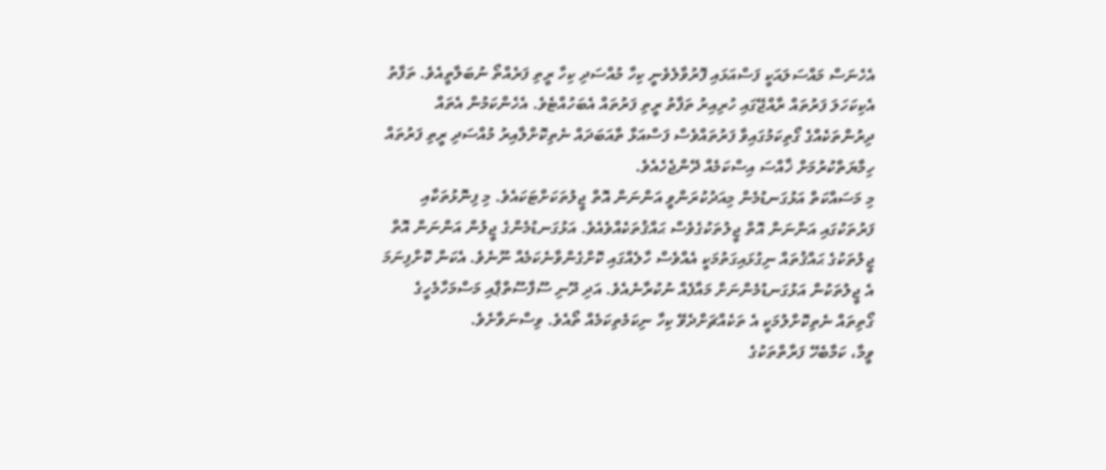އެހެނަސް މައްސަލައަކީ ފަސްއަޅައި ފޮރުވާލެވެނީ ކިހާ މުއްސަދި ކިހާ ރީތި ފަރެއްތޯ ނުބަލާތީއެވެ. ތަފާތު އެކިކަހަލަ ފަރުތައް ރާއްޖޭގައި ހުރިއިރު ތަފާތު ރީތި ފަރުތައް އެބަހުއްޓެވެ. އެހެންކަމުން އެތައް ދިރުންތަކެއްގެ ގޯތިކަމުގައިވާ ފަރުތައްވެސް ފަސްއަޅާ ތާއަބަދައް ނެތިކޮށްލާއިރު މުއްސަދި ރީތި ފަރުތައް ހިމާޔަތްކުރުމަށް ޚާއްސަ އިސްކަމެއް ދޭންޖެހެއެވެ.
މި މަސައްކަތް އަޅުގަނޑުމެން މިއަދުކުރަންވީ އަންނަން އޮތް ޖީލުތަކަށްޓަކައެވެ. މި ފިނޮޅުތަކާއި ފަރުތަކުގައި އަންނަން އޮތް ޖީލުތަކުގެވެސް ޙައްޤުތަކެއްވެއެވެ. އަޅުގަނޑުމެންގެ ޖީލުން އަންނަން އޮތް ޖީލުތަކުގެ ޙައްޤުތައް ނިގުޅައިގަތުމަކީ އެއްވެސް ހާލެއްގައި ކޮށްގެންވާނެކަމެއް ނޫނެވެ. އެކަން ކޮށްފިނަމަ އެ ޖީލުތަކުން އަޅުގަނޑުމެންނަށް މައާފެއް ނުކުރާނެއެވެ. އަދި ދޫނި ސޫފާސޫތްޕާއި މަސްމަހާމެހީގެ ގޯތިތައް ނެތިކޮށްލުމަކީ އެ ތަކެއްޗަށްދެވޭ ކިހާ ނިކަމެތިކަމެއް ތޯއެވެ. ވިސްނަވާށެވެ.
ވީމާ، ކަމާބެހޭ ފަރާތްތަކުގެ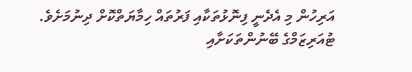އަރިހުން މި އެދެނީ ފިނޮޅުތަކާއި ފަރުތައް ހިމާޔަތްކޮށް ދިނުމަށެވެ. ޓުއަރިޒަމްގެ ބޭނުންތަކަށާއި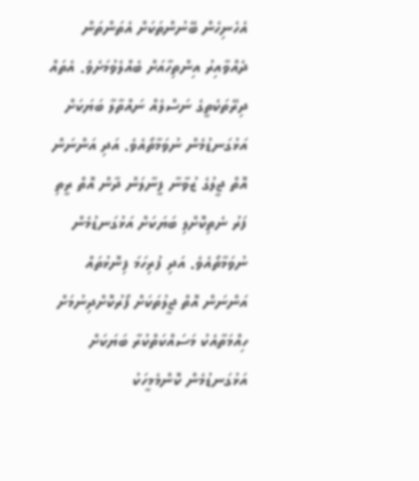އެހެނިހެން ބޭނުންތަކަށް އެތަންތަން ދެއްވާއިރު އިންތިހާއަށް ބެއްލެވުމަށެވެ. އެތައް ދިރޭތަކެތީގެ ނަސްލެއް ނައްތާލާ ބަޔަކަށް އަޅުގަނޑުމެން ނުވަމާތޯއެވެ. އަދި އަންނަން އޮތް ޖީލުގެ ޒުވާނާ ފީނާލަން ދާން އޮތް ރީތި ފަރު ނެތިކޮށްލި ބަޔަކަށް އަޅުގަނޑުމެން ނުވަމާތޯއެވެ. އަދި ފުރިހަމަ ފިނޮޅުތައް އަންނަން އޮތް ޖީލުތަކަށް ފޯރުކޮށްދިނުމަށް ހިއްމަތާއެކު މަސައްކަތްކުރާ ބަޔަކަށް އަޅުގަނޑުމެން ކޮންމެމީހަކު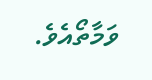ވަމާތޯއެވެ.